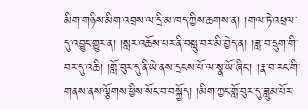མིག་གཉིས་མིག་འབྲས་ལ་དྲི་མ་ཁད་ཀྱིས་ཆགས་ན། །གལ་ཏེ་འཕྲལ་དུ་འབྱུང་གྱུར་ན། །སླར་འཆོས་པར་ནི་བསླུ་བར་མི་བྱེད་ན། །ཟླ་བ་དྲུག་གི་བར་དུ་འཆི། །གློ་བུར་དུ་ནི་ཡེ་ནས་དྲངས་པོ་ལ་སྣ་ཡོ་ཞིང་། །རྣ་བ་རང་གི་གནས་ནས་ལྕོགས་ཕྱིས་སོང་བ་བསྐྱོད། །མིག་ཀྱང་གློ་བུར་དུ་ཟླུམ་པོར་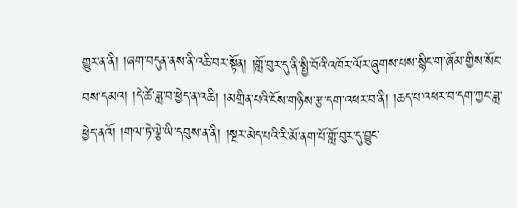གྱུར་ན་ནི། །ཞག་བདུན་ནས་ནི་འཆི་བར་སྟོན། །གློ་བུར་དུ་ནི་སྤྱི་བོའི་འཁོར་ལོར་ཞུགས་པས་སྙིང་ག་ཞོམ་གྱིས་སོང་བས་དམའ། །དེ་ཚེ་ཟླ་བ་ཕྱེད་ན་འཆི། །མགྲིན་པའི་ངོས་གཉིས་རྩ་དག་འཕར་བ་ནི། །ཆད་པ་འཕར་བ་དག་ཀྱང་ཟླ་ཕྱེད་ནའོ། །གལ་ཏེ་ལྕེ་ཡི་དབུས་ན་ནི། །སྔར་མེད་པའི་རི་མོ་ནག་པོ་གློ་བུར་དུ་བྱུང་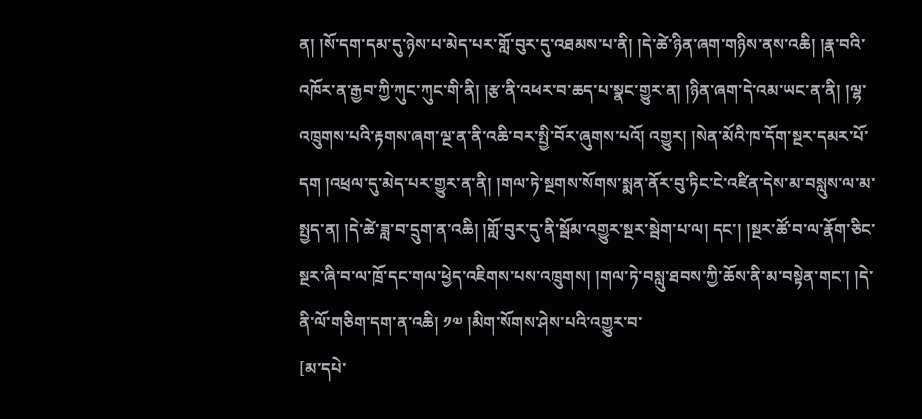ན། །སོ་དག་དམ་དུ་ཉེས་པ་མེད་པར་གློ་བུར་དུ་འཐམས་པ་ནི། །དེ་ཚེ་ཉིན་ཞག་གཉིས་ནས་འཆི། །རྣ་བའི་འཁོར་ན་རྒྱབ་ཀྱི་ཀུང་ཀུང་གི་ནི། །རྩ་ནི་འཕར་བ་ཆད་པ་སྣང་གྱུར་ན། །ཉིན་ཞག་དེ་འམ་ཡང་ན་ནི། །ལྷ་འཁྲུགས་པའི་རྟགས་ཞག་ལྔ་ན་ནི་འཆི་བར་སྤྱི་བོར་ཞུགས་པའོ། འགྱུར། །སེན་མོའི་ཁ་དོག་སྔར་དམར་པོ་དག །འཕྲལ་དུ་མེད་པར་གྱུར་ན་ནི། །གལ་ཏེ་སྔགས་སོགས་སྨན་ནོར་བུ་ཏིང་ངེ་འཛིན་དེས་མ་བསླུས་ལ་མ་སྤྱད་ན། །དེ་ཚེ་ཟླ་བ་དྲུག་ན་འཆི། །གློ་བུར་དུ་ནི་སྦོམ་འགྱུར་སྔར་སྦེག་པ་ལ། དང་། །སྔར་ཚོ་བ་ལ་རྣོག་ཅིང་སྔར་ཞི་བ་ལ་ཁྲོ་དང་གལ་ཕྱེད་འཇིགས་པས་འཁྲུགས། །གལ་ཏེ་བསླུ་ཐབས་ཀྱི་ཆོས་ནི་མ་བསྟེན་གང་། །དེ་ནི་ལོ་གཅིག་དག་ན་འཆི། ༡༧ །མིག་སོགས་ཤེས་པའི་འགྱུར་བ་
[མ་དཔེ་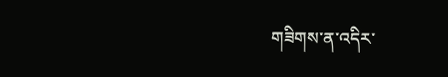གཟིགས་ན་འདིར་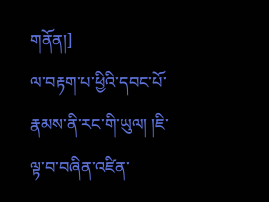གནོན།]
ལ་བརྟག་པ་ཕྱིའི་དབང་པོ་རྣམས་ནི་རང་གི་ཡུལ། །ཇི་ལྟ་བ་བཞིན་འཛིན་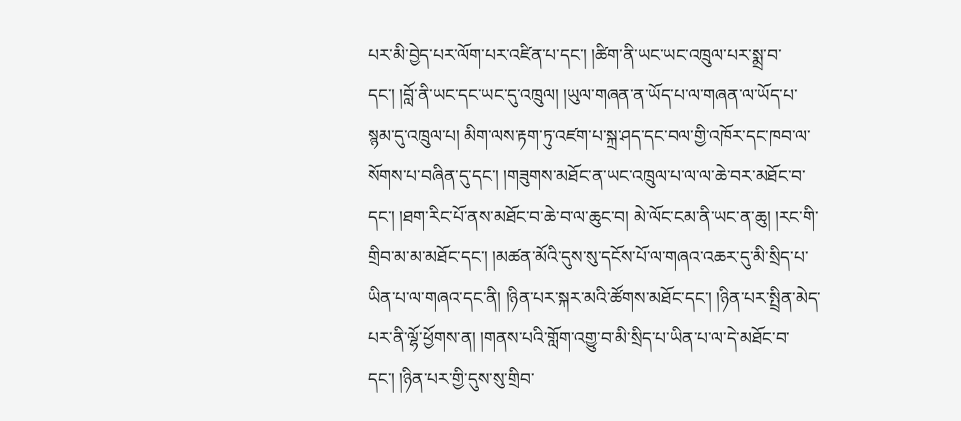པར་མི་བྱེད་པར་ལོག་པར་འཛིན་པ་དང་། །ཚིག་ནི་ཡང་ཡང་འཁྲུལ་པར་སྨྲ་བ་དང་། །བློ་ནི་ཡང་དང་ཡང་དུ་འཁྲུལ། །ཡུལ་གཞན་ན་ཡོད་པ་ལ་གཞན་ལ་ཡོད་པ་སྙམ་དུ་འཁྲུལ་པ། མིག་ལས་རྟག་ཏུ་འཛག་པ་སྐྲ་ཤད་དང་བལ་གྱི་འཁོར་དང་ཁབ་ལ་སོགས་པ་བཞིན་དུ་དང་། །གཟུགས་མཐོང་ན་ཡང་འཁྲུལ་པ་ལ་ལ་ཆེ་བར་མཐོང་བ་དང་། །ཐག་རིང་པོ་ནས་མཐོང་བ་ཆེ་བ་ལ་ཆུང་བ། མེ་ལོང་ངམ་ནི་ཡང་ན་ཆུ། །རང་གི་གྲིབ་མ་མ་མཐོང་དང་། །མཚན་མོའི་དུས་སུ་དངོས་པོ་ལ་གཞའ་འཆར་དུ་མི་སྲིད་པ་ཡིན་པ་ལ་གཞའ་དང་ནི། །ཉིན་པར་སྐར་མའི་ཚོགས་མཐོང་དང་། །ཉིན་པར་སྤྲིན་མེད་པར་ནི་ལྷོ་ཕྱོགས་ན། །གནས་པའི་གློག་འགྱུ་བ་མི་སྲིད་པ་ཡིན་པ་ལ་དེ་མཐོང་བ་དང་། །ཉིན་པར་གྱི་དུས་སུ་གྲིབ་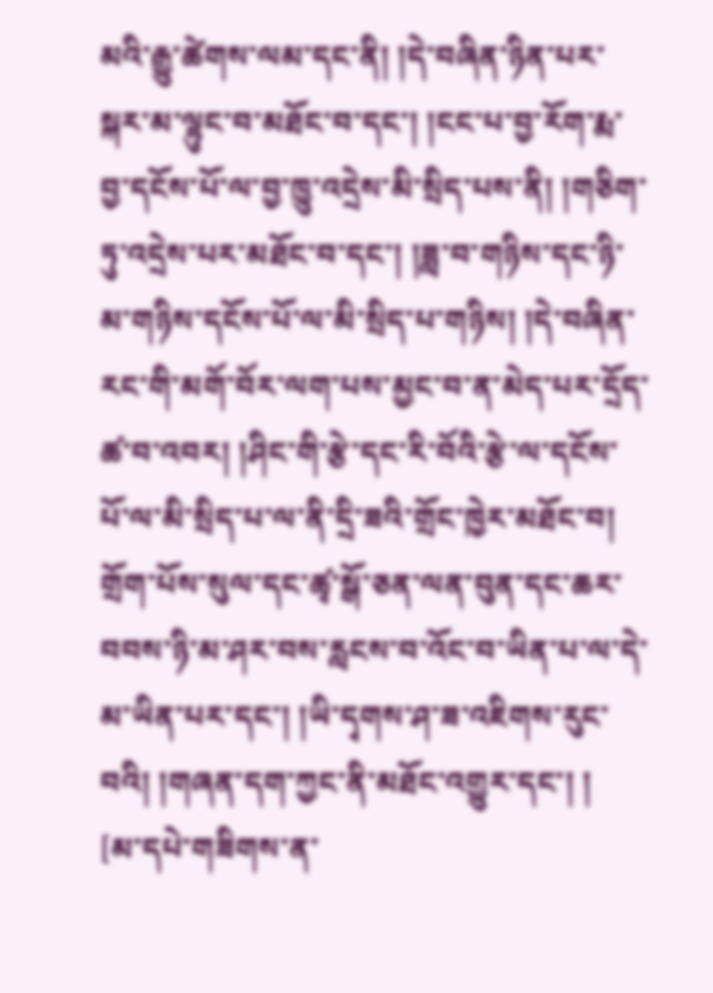མའི་རྒྱུ་ཚེགས་ལམ་དང་ནི། །དེ་བཞིན་ཉིན་པར་སྐར་མ་ལྷུང་བ་མཐོང་བ་དང་། །ངང་པ་བྱ་རོག་རྨ་བྱ་དངོས་པོ་ལ་བྱ་ཁྱུ་འདྲེས་མི་སྲིད་པས་ནི། །གཅིག་ཏུ་འདྲེས་པར་མཐོང་བ་དང་། །ཟླ་བ་གཉིས་དང་ཉི་མ་གཉིས་དངོས་པོ་ལ་མི་སྲིད་པ་གཉིས། །དེ་བཞིན་རང་གི་མགོ་བོར་ལག་པས་མྱང་བ་ན་མེད་པར་དྲོད་ཚ་བ་འབར། །ཤིང་གི་རྩེ་དང་རི་བོའི་རྩེ་ལ་དངོས་པོ་ལ་མི་སྲིད་པ་ལ་ནི་དྲི་ཟའི་གྲོང་ཁྱེར་མཐོང་བ། གྲོག་པོས་སུལ་དང་ཚྭ་སྒོ་ཅན་ལན་བུན་དང་ཆར་བབས་ཉི་མ་ཤར་བས་རླངས་བ་འོང་བ་ཡིན་པ་ལ་དེ་མ་ཡིན་པར་དང་། །ཡི་དྭགས་ཤ་ཟ་འཇིགས་རུང་བའི། །གཞན་དག་ཀྱང་ནི་མཐོང་འགྱུར་དང་། །
[མ་དཔེ་གཟིགས་ན་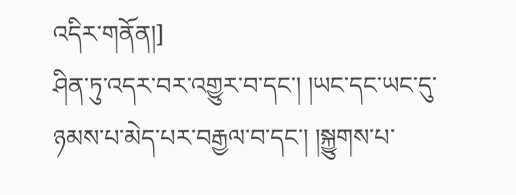འདིར་གནོན།]
ཤིན་ཏུ་འདར་བར་འགྱུར་བ་དང་། །ཡང་དང་ཡང་དུ་ཉམས་པ་མེད་པར་བརྒྱལ་བ་དང་། །སྐྱུགས་པ་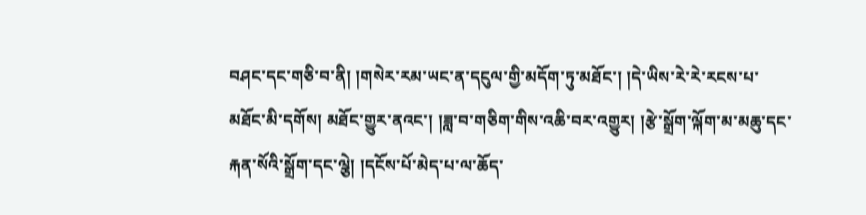བཤང་དང་གཅི་བ་ནི། །གསེར་རམ་ཡང་ན་དངུལ་གྱི་མདོག་ཏུ་མཐོང་། །དེ་ཡིས་རེ་རེ་རངས་པ་མཐོང་མི་དགོས། མཐོང་གྱུར་ནའང་། །ཟླ་བ་གཅིག་གིས་འཆི་བར་འགྱུར། །རྩེ་སྒྲོག་ལྐོག་མ་མཆུ་དང་རྐན་སོའི་སྒྲོག་དང་ལྕེ། །དངོས་པོ་མེད་པ་ལ་ཆོད་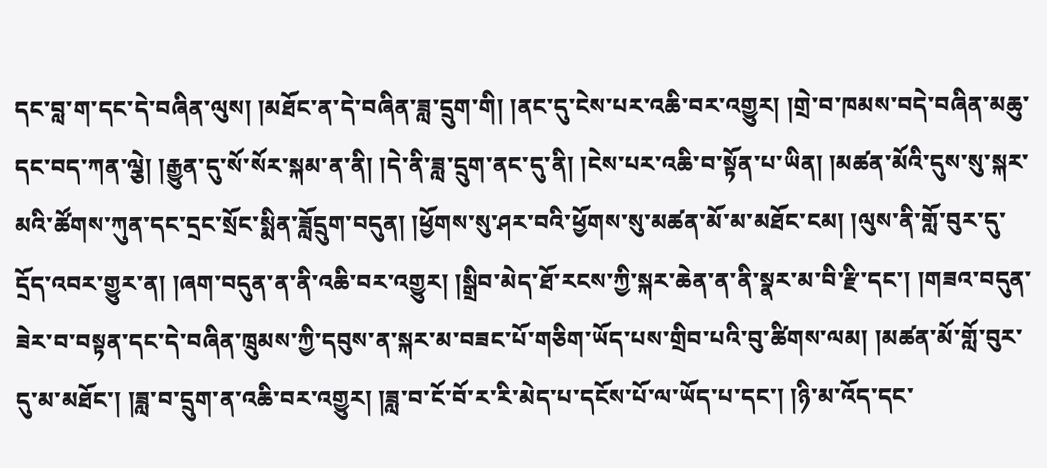དང་བླ་ག་དང་དེ་བཞིན་ལུས། །མཐོང་ན་དེ་བཞིན་ཟླ་དྲུག་གི། །ནང་དུ་ངེས་པར་འཆི་བར་འགྱུར། །གྲེ་བ་ཁམས་བདེ་བཞིན་མཆུ་དང་བད་ཀན་ལྕེ། །རྒྱུན་དུ་སོ་སོར་སྐམ་ན་ནི། །དེ་ནི་ཟླ་དྲུག་ནང་དུ་ནི། །ངེས་པར་འཆི་བ་སྟོན་པ་ཡིན། །མཚན་མོའི་དུས་སུ་སྐར་མའི་ཚོགས་ཀུན་དང་དྲང་སྲོང་སྨིན་ཟློདྲུག་བདུན། །ཕྱོགས་སུ་ཤར་བའི་ཕྱོགས་སུ་མཚན་མོ་མ་མཐོང་ངམ། །ལུས་ནི་གློ་བུར་དུ་དྲོད་འབར་གྱུར་ན། །ཞག་བདུན་ན་ནི་འཆི་བར་འགྱུར། །སྒྲིབ་མེད་ཐོ་རངས་ཀྱི་སྐར་ཆེན་ན་ནི་སྣར་མ་བི་རྫི་དང་། །གཟའ་བདུན་ཟེར་བ་བསྟན་དང་དེ་བཞིན་ཁྲུམས་ཀྱི་དབུས་ན་སྐར་མ་བཟང་པོ་གཅིག་ཡོད་པས་གྲིབ་པའི་བུ་ཚིགས་ལམ། །མཚན་མོ་གློ་བུར་དུ་མ་མཐོང་། །ཟླ་བ་དྲུག་ན་འཆི་བར་འགྱུར། །ཟླ་བ་ངོ་བོ་ར་རི་མེད་པ་དངོས་པོ་ལ་ཡོད་པ་དང་། །ཉི་མ་འོད་དང་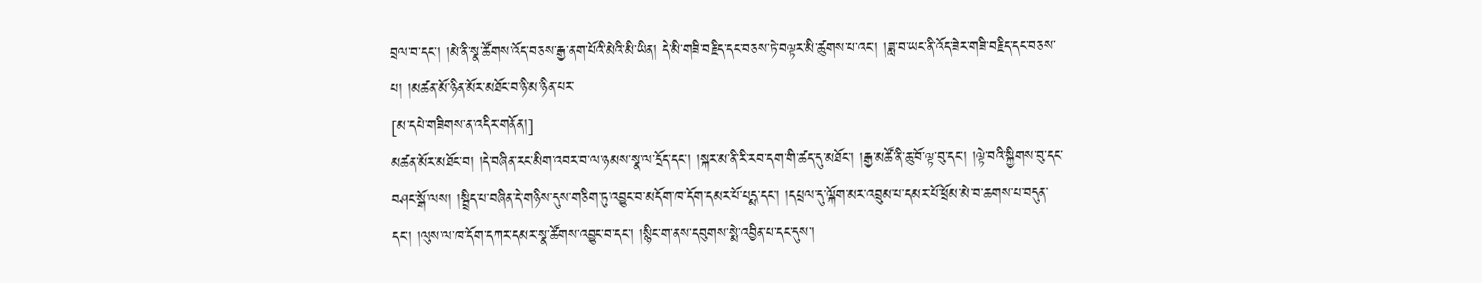བྲལ་བ་དང་། །མེ་ནི་སྣ་ཚོགས་འོད་བཅས་རྒྱ་ནག་པོའི་མེའི་མི་ཡིན། དེ་མི་གཟི་བརྗིད་དང་བཅས་ཏེ་བལྟར་མི་ཚུགས་པ་འང་། །ཟླ་བ་ཡང་ནི་འོད་ཟེར་གཟི་བརྗིད་དང་བཅས་པ། །མཚན་མོ་ཉིན་མོར་མཐོང་བ་ཉི་མ་ཉིན་པར་
[མ་དཔེ་གཟིགས་ན་འདིར་གནོན།]
མཚན་མོར་མཐོང་བ། །དེ་བཞིན་རང་མིག་འབར་བ་ལ་ཉམས་སྣ་ལ་དྲོད་དང་། །སྐར་མ་ནི་རི་རབ་དག་གི་ཚད་དུ་མཐོང་། །རྒྱ་མཚོ་ནི་ཆུ་བོ་ལྟ་བུ་དང་། །ལྟེ་བའི་སྐྱིགས་བུ་དང་བཤང་སྒོ་ལས། །སྦྲིད་པ་བཞིན་དེ་གཉིས་དུས་གཅིག་ཏུ་འབྱུང་བ་མདོག་ཁ་དོག་དམར་པོ་པདྨ་དང་། །དཔྲལ་དུ་ལྐོག་མར་འབྲུམ་པ་དམར་པོ་ཕྲོམ་མེ་བ་ཆགས་པ་བདུན་དང་། །ལུས་ལ་ཁ་དོག་དཀར་དམར་སྣ་ཚོགས་འབྱུང་བ་དང་། །སྙིང་ག་ནས་དབུགས་སྨེ་འབྱིན་པ་དང་དུས་།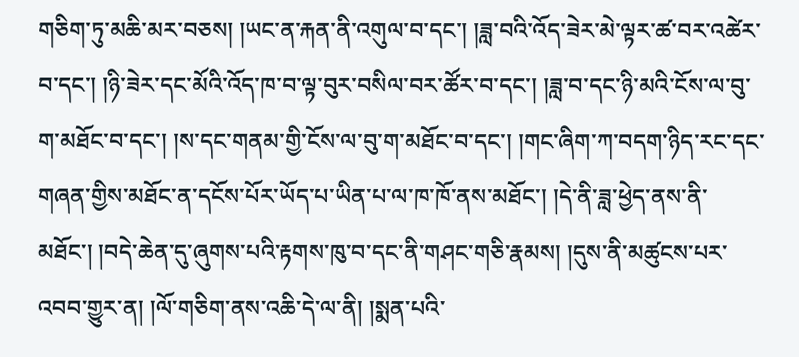གཅིག་ཏུ་མཆི་མར་བཅས། །ཡང་ན་རྐན་ནི་འགུལ་བ་དང་། །ཟླ་བའི་འོད་ཟེར་མེ་ལྟར་ཚ་བར་འཚེར་བ་དང་། །ཉི་ཟེར་དང་མོའི་འོད་ཁ་བ་ལྟ་བུར་བསིལ་བར་ཚོར་བ་དང་། །ཟླ་བ་དང་ཉི་མའི་ངོས་ལ་བུ་ག་མཐོང་བ་དང་། །ས་དང་གནམ་གྱི་ངོས་ལ་བུ་ག་མཐོང་བ་དང་། །གང་ཞིག་ཀ་བདག་ཉིད་རང་དང་གཞན་གྱིས་མཐོང་ན་དངོས་པོར་ཡོད་པ་ཡིན་པ་ལ་ཁ་ཁོ་ནས་མཐོང་། །དེ་ནི་ཟླ་ཕྱེད་ནས་ནི་མཐོང་། །བདེ་ཆེན་དུ་ཞུགས་པའི་རྟགས་ཁུ་བ་དང་ནི་གཤང་གཅི་རྣམས། །དུས་ནི་མཚུངས་པར་འབབ་གྱུར་ན། །ལོ་གཅིག་ནས་འཆི་དེ་ལ་ནི། །སྨན་པའི་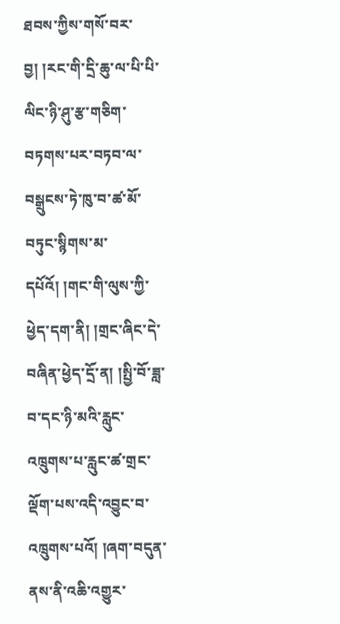ཐབས་ཀྱིས་གསོ་བར་བྱ། །རང་གི་དྲི་ཆུ་ལ་པི་པི་ལིང་ཉི་ཤུ་རྩ་གཅིག་བཏགས་པར་བཏབ་ལ་བསྒྲུངས་ཏེ་ཁུ་བ་ཚ་མོ་བཏུང་སྙིགས་མ་དཔོའོ། །གང་གི་ལུས་ཀྱི་ཕྱེད་དག་ནི། །གྲང་ཞིང་དེ་བཞིན་ཕྱེད་དྲོ་ན། །སྤྱི་བོ་ཟླ་བ་དང་ཉི་མའི་རླུང་འཁྲུགས་པ་རླུང་ཚ་གྲང་ལྡོག་པས་འདི་འབྱུང་བ་འཁྲུགས་པའོ། །ཞག་བདུན་ནས་ནི་འཆི་འགྱུར་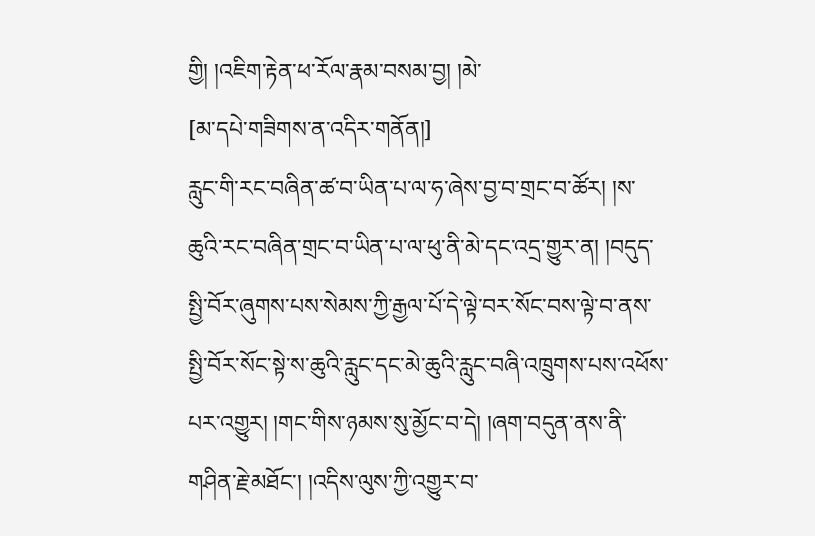གྱི། །འཇིག་རྟེན་ཕ་རོལ་རྣམ་བསམ་བྱ། །མེ་
[མ་དཔེ་གཟིགས་ན་འདིར་གནོན།]
རླུང་གི་རང་བཞིན་ཚ་བ་ཡིན་པ་ལ་ཧ་ཞེས་བྱ་བ་གྲང་བ་ཚོར། །ས་ཆུའི་རང་བཞིན་གྲང་བ་ཡིན་པ་ལ་ཕུ་ནི་མེ་དང་འདྲ་གྱུར་ན། །བདུད་སྤྱི་བོར་ཞུགས་པས་སེམས་ཀྱི་རྒྱལ་པོ་དེ་ལྟེ་བར་སོང་བས་ལྟེ་བ་ནས་སྤྱི་བོར་སོང་སྟེ་ས་ཆུའི་རླུང་དང་མེ་ཆུའི་རླུང་བཞི་འཁྲུགས་པས་འཕོས་པར་འགྱུར། །གང་གིས་ཉམས་སུ་མྱོང་བ་དེ། །ཞག་བདུན་ནས་ནི་གཤིན་རྗེ་མཐོང་། །འདིས་ལུས་ཀྱི་འགྱུར་བ་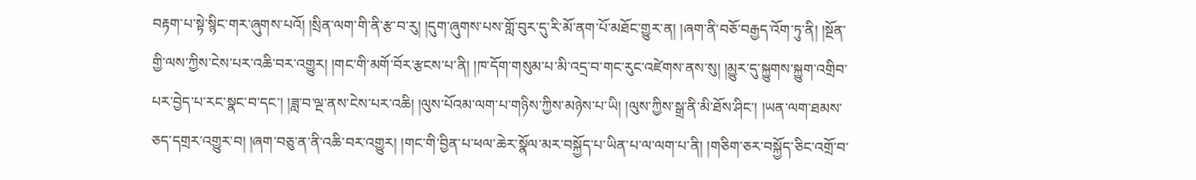བརྟག་པ་སྟེ་སྙིང་གར་ཞུགས་པའོ། །སྲིན་ལག་གི་ནི་རྩ་བ་རུ། །དུག་ཞུགས་པས་གློ་བུར་དུ་རི་མོ་ནག་པོ་མཐོང་གྱུར་ན། །ཞག་ནི་བཅོ་བརྒྱད་འོག་ཏུ་ནི། །སྔོན་གྱི་ལས་ཀྱིས་ངེས་པར་འཆི་བར་འགྱུར། །གང་གི་མགོ་བོར་རྩངས་པ་ནི། །ཁ་དོག་གསུམ་པ་མི་འདྲ་བ་གང་རུང་འཛེགས་ནས་སུ། །མྱུར་དུ་སྐྱུགས་སྐྱུག་འགྲིབ་པར་བྱེད་པ་རང་སྣང་བ་དང་། །ཟླ་བ་ལྔ་ནས་ངེས་པར་འཆི། །ལུས་པོའམ་ལག་པ་གཉིས་ཀྱིས་མཉེས་པ་ཡི། །ལུས་ཀྱིས་སྒྲ་ནི་མི་ཐོས་ཤིང་། །ཡན་ལག་ཐམས་ཅད་དགྲར་འགྱུར་བ། །ཞག་བཅུ་ན་ནི་འཆི་བར་འགྱུར། །གང་གི་བྱིན་པ་ཕལ་ཆེར་སྣོལ་མར་བསྐྱོད་པ་ཡིན་པ་ལ་ལག་པ་ནི། །གཅིག་ཅར་བསྐྱོད་ཅིང་འགྲོ་བ་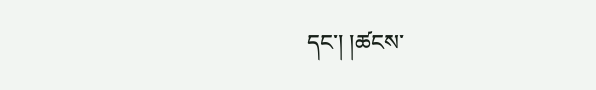དང་། །ཚངས་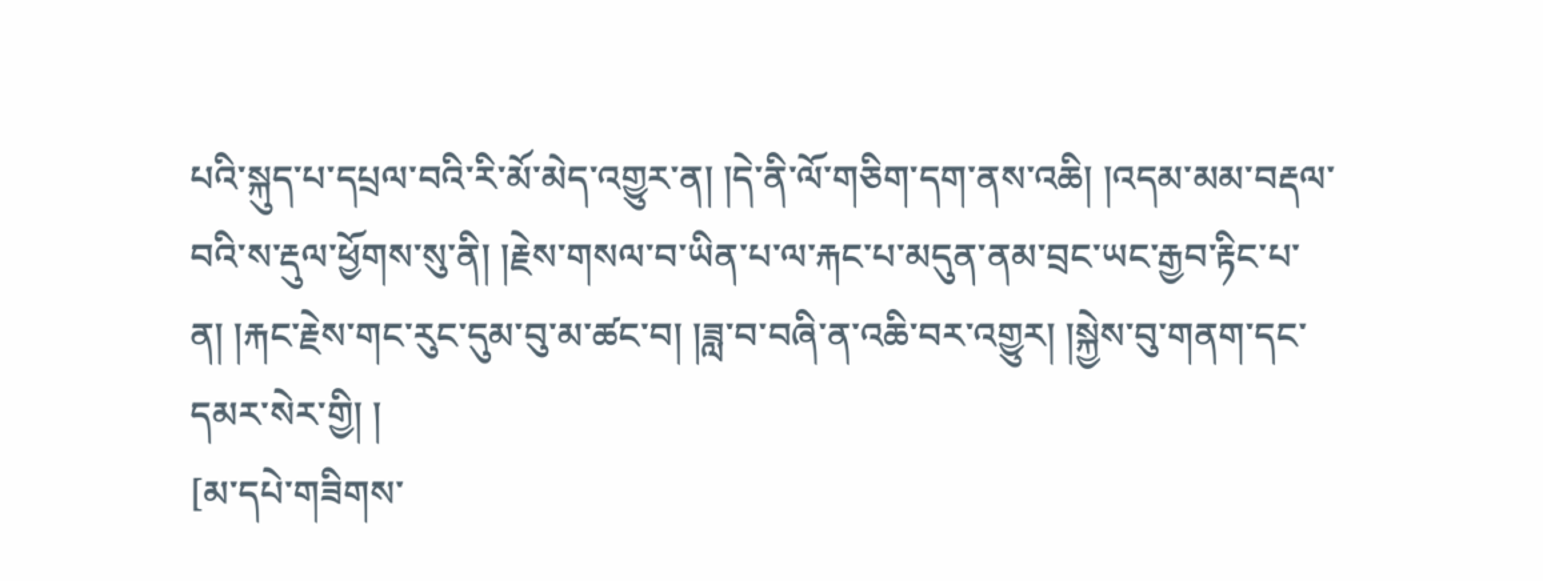པའི་སྐུད་པ་དཔྲལ་བའི་རི་མོ་མེད་འགྱུར་ན། །དེ་ནི་ལོ་གཅིག་དག་ནས་འཆི། །འདམ་མམ་བརྡལ་བའི་ས་རྡུལ་ཕྱོགས་སུ་ནི། །རྗེས་གསལ་བ་ཡིན་པ་ལ་རྐང་པ་མདུན་ནམ་བྲང་ཡང་རྒྱབ་རྟིང་པ་ན། །རྐང་རྗེས་གང་རུང་དུམ་བུ་མ་ཚང་བ། །ཟླ་བ་བཞི་ན་འཆི་བར་འགྱུར། །སྐྱེས་བུ་གནག་དང་དམར་སེར་གྱི། །
[མ་དཔེ་གཟིགས་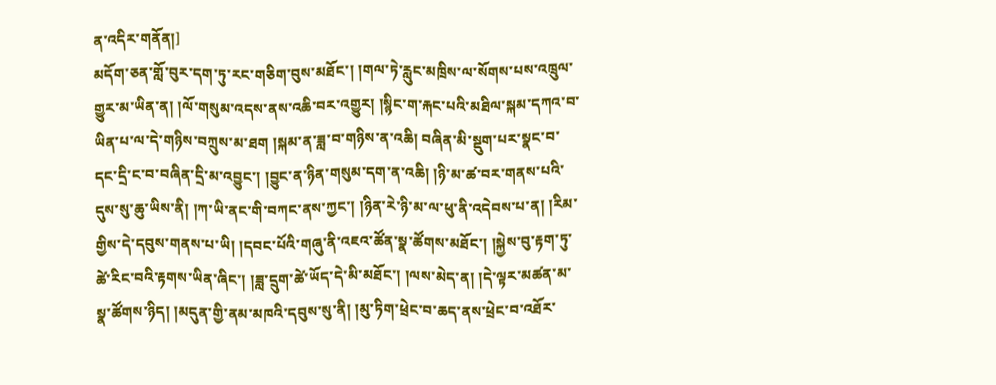ན་འདིར་གནོན།]
མདོག་ཅན་གློ་བུར་དག་ཏུ་རང་གཅིག་བུས་མཐོང་། །གལ་ཏེ་རླུང་མཁྲིས་ལ་སོགས་པས་འཁྲུལ་གྱུར་མ་ཡིན་ན། །ལོ་གསུམ་འདས་ནས་འཆི་བར་འགྱུར། །སྙིང་ག་རྐང་པའི་མཐིལ་སྐམ་དཀའ་བ་ཡིན་པ་ལ་དེ་གཉིས་བཀྲུས་མ་ཐག །སྐམ་ན་ཟླ་བ་གཉིས་ན་འཆི། བཞིན་མི་སྡུག་པར་སྣང་བ་དང་དྲི་ང་བ་བཞིན་དྲི་མ་འབྱུང་། །བྱུང་ན་ཉིན་གསུམ་དག་ན་འཆི། །ཉི་མ་ཚ་བར་གནས་པའི་དུས་སུ་ཆུ་ཡིས་ནི། །ཀ་ཡི་ནང་གི་བཀང་ནས་ཀྱང་། །ཉིན་རེ་ཉི་མ་ལ་ཕུ་ནི་འདེབས་པ་ན། །རིམ་གྱིས་དེ་དབུས་གནས་པ་ཡི། །དབང་པོའི་གཞུ་ནི་འཇའ་ཚོན་སྣ་ཚོགས་མཐོང་། །སྐྱེས་བུ་རྟག་ཏུ་ཚེ་རིང་བའི་རྟགས་ཡིན་ཞིང་། །ཟླ་དྲུག་ཚེ་ཡོད་དེ་མི་མཐོང་། །ལས་མེད་ན། །དེ་ལྟར་མཚན་མ་སྣ་ཚོགས་ཉིད། །མདུན་གྱི་ནམ་མཁའི་དབུས་སུ་ནི། །མུ་ཏིག་ཕྲེང་བ་ཆད་ནས་ཕྲེང་བ་འཐོར་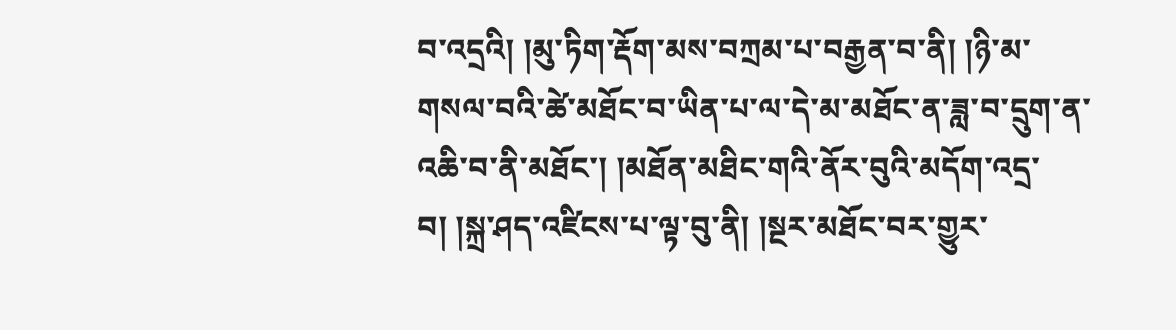བ་འདྲའི། །མུ་ཏིག་རྡོག་མས་བཀྲམ་པ་བརྒྱན་བ་ནི། །ཉི་མ་གསལ་བའི་ཚེ་མཐོང་བ་ཡིན་པ་ལ་དེ་མ་མཐོང་ན་ཟླ་བ་དྲུག་ན་འཆི་བ་ནི་མཐོང་། །མཐོན་མཐིང་གའི་ནོར་བུའི་མདོག་འདྲ་བ། །སྐྲ་ཤད་འཛིངས་པ་ལྟ་བུ་ནི། །སྔར་མཐོང་བར་གྱུར་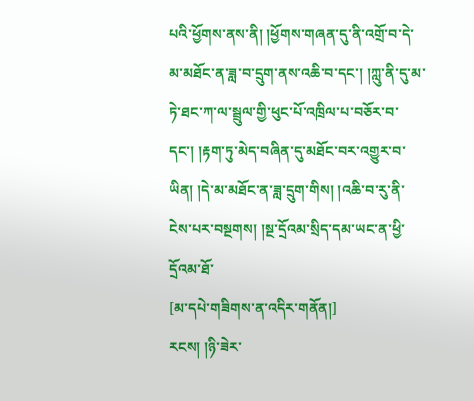པའི་ཕྱོགས་ནས་ནི། །ཕྱོགས་གཞན་དུ་ནི་འགྲོ་བ་དེ་མ་མཐོང་ན་ཟླ་བ་དྲུག་ནས་འཆི་བ་དང་། །ཀླུ་ནི་དུ་མ་ཏེ་ཐང་ཀ་ལ་སྦྲུལ་གྱི་ཕུང་པོ་འཁྲིལ་པ་བཅོར་བ་དང་། །རྟག་ཏུ་མེད་བཞིན་དུ་མཐོང་བར་འགྱུར་བ་ཡིན། །དེ་མ་མཐོང་ན་ཟླ་དྲུག་གིས། །འཆི་བ་རུ་ནི་ངེས་པར་བསྔགས། །སྔ་དྲོའམ་སྲིད་དམ་ཡང་ན་ཕྱི་དྲོའམ་ཐོ་
[མ་དཔེ་གཟིགས་ན་འདིར་གནོན།]
རངས། །ཉི་ཟེར་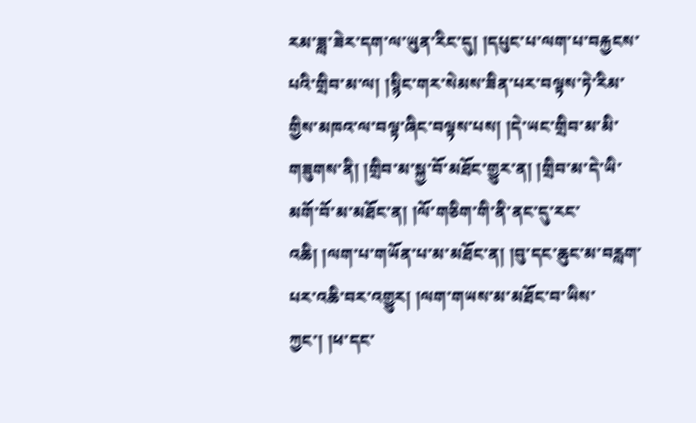རམ་ཟླ་ཟེར་དག་ལ་ཡུན་རིང་དུ། །དཔུང་པ་ལག་པ་བརྐྱངས་པའི་གྲིབ་མ་ལ། །སྙིང་གར་སེམས་ཟིན་པར་བལྟས་ཏེ་རིམ་གྱིས་མཁའ་ལ་བལྟ་ཞིང་བལྟས་པས། །དེ་ཡང་གྲིབ་མ་མི་གཟུགས་ནི། །གྲིབ་མ་སྐྱ་བོ་མཐོང་གྱུར་ན། །གྲིབ་མ་དེ་ཡི་མགོ་བོ་མ་མཐོང་ན། །ལོ་གཅིག་གི་ནི་ནང་དུ་རང་འཆི། །ལག་པ་གཡོན་པ་མ་མཐོང་ན། །བུ་དང་ཆུང་མ་བརླག་པར་འཆི་བར་འགྱུར། །ལག་གཡས་མ་མཐོང་བ་ཡིས་ཀྱང་། །ཕ་དང་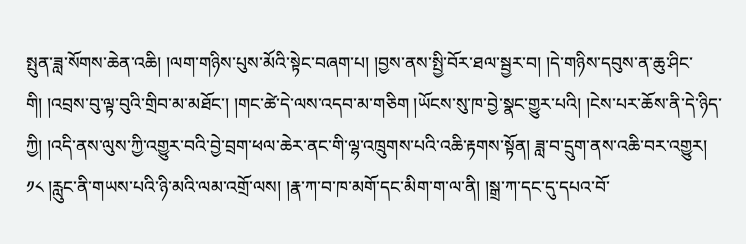སྤུན་ཟླ་སོགས་ཆེན་འཆི། །ལག་གཉིས་པུས་མོའི་སྟེང་བཞག་པ། །བྱས་ནས་སྤྱི་བོར་ཐལ་སྦྱར་བ། །དེ་གཉིས་དབུས་ན་ཆུ་ཤིང་གི། །འབྲས་བུ་ལྟ་བུའི་གྲིབ་མ་མཐོང་། །གང་ཚེ་དེ་ལས་འདབ་མ་གཅིག །ཡོངས་སུ་ཁ་བྱེ་སྣང་གྱུར་པའི། །ངེས་པར་ཆོས་ནི་དེ་ཉིད་ཀྱི། །འདི་ནས་ལུས་ཀྱི་འགྱུར་བའི་བྱེ་བྲག་ཕལ་ཆེར་ནང་གི་ལྷ་འཁྲུགས་པའི་འཆི་རྟགས་སྟོན། ཟླ་བ་དྲུག་ནས་འཆི་བར་འགྱུར། ༡༨ །རླུང་ནི་གཡས་པའི་ཉི་མའི་ལམ་འགྲོ་ལས། །རྣ་ཀ་བ་ཁ་མགོ་དང་མིག་ག་ལ་ནི། །སྒྲ་ཀ་དང་དུ་དཔའ་བོ་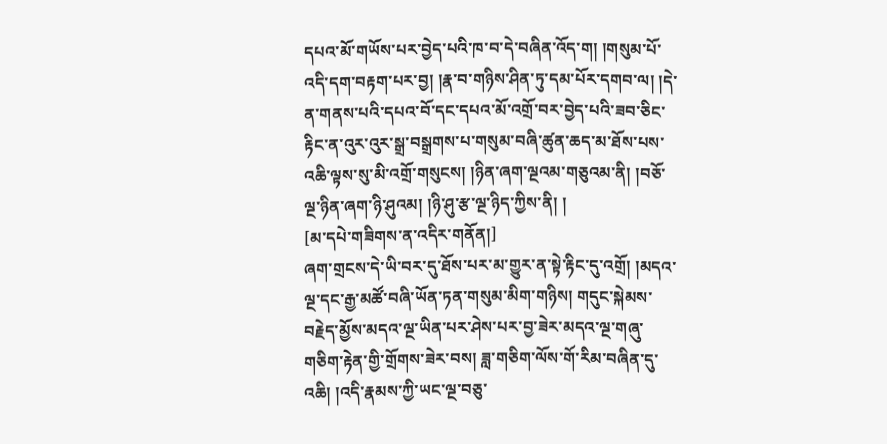དཔའ་མོ་གཡོས་པར་བྱེད་པའི་ཁ་བ་དེ་བཞིན་འོད་ག། །གསུམ་པོ་འདི་དག་བརྟག་པར་བྱ། །རྣ་བ་གཉིས་ཤིན་ཏུ་དམ་པོར་དགབ་ལ། །དེ་ན་གནས་པའི་དཔའ་བོ་དང་དཔའ་མོ་འགྲོ་བར་བྱེད་པའི་ཟབ་ཅིང་རྟིང་ན་འུར་འུར་སྒྲ་བསྒྲགས་པ་གསུམ་བཞི་ཚུན་ཆད་མ་ཐོས་པས་འཆི་ལྟས་སུ་མི་འགྲོ་གསུངས། །ཉིན་ཞག་ལྔའམ་གཅུའམ་ནི། །བཅོ་ལྔ་ཉིན་ཞག་ཉི་ཤུའམ། །ཉི་ཤུ་རྩ་ལྔ་ཉིད་ཀྱིས་ནི། །
[མ་དཔེ་གཟིགས་ན་འདིར་གནོན།]
ཞག་གྲངས་དེ་ཡི་བར་དུ་ཐོས་པར་མ་གྱུར་ན་སྟེ་རྟིང་དུ་འགྲོ། །མདའ་ལྔ་དང་རྒྱ་མཚོ་བཞི་ཡོན་ཏན་གསུམ་མིག་གཉིས། གདུང་སྐེམས་བརྗེད་མྱོས་མདའ་ལྔ་ཡིན་པར་ཤེས་པར་བྱ་ཟེར་མདའ་ལྔ་གཞུ་གཅིག་རྟེན་གྱི་གྲོགས་ཟེར་བས། ཟླ་གཅིག་ལོས་གོ་རིམ་བཞིན་དུ་འཆི། །འདི་རྣམས་ཀྱི་ཡང་ལྔ་བཅུ་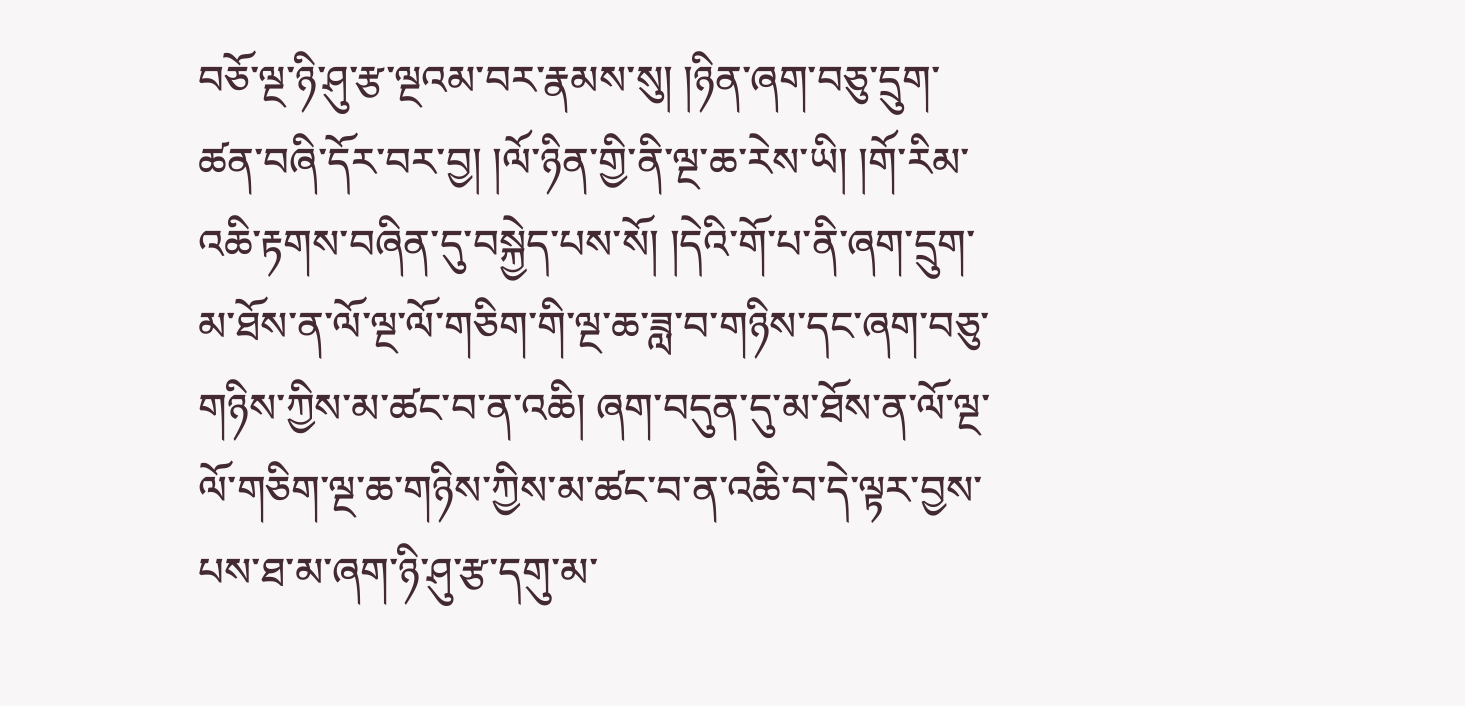བཅོ་ལྔ་ཉི་ཤུ་རྩ་ལྔའམ་བར་རྣམས་སུ། །ཉིན་ཞག་བཅུ་དྲུག་ཚན་བཞི་དོར་བར་བྱ། །ལོ་ཉིན་གྱི་ནི་ལྔ་ཆ་རེས་ཡི། །གོ་རིམ་འཆི་རྟགས་བཞིན་དུ་བསྐྱེད་པས་སོ། །དེའི་གོ་པ་ནི་ཞག་དྲུག་མ་ཐོས་ན་ལོ་ལྔ་ལོ་གཅིག་གི་ལྔ་ཆ་ཟླ་བ་གཉིས་དང་ཞག་བཅུ་གཉིས་ཀྱིས་མ་ཚང་བ་ན་འཆི། ཞག་བདུན་དུ་མ་ཐོས་ན་ལོ་ལྔ་ལོ་གཅིག་ལྔ་ཆ་གཉིས་ཀྱིས་མ་ཚང་བ་ན་འཆི་བ་དེ་ལྟར་བྱས་པས་ཐ་མ་ཞག་ཉི་ཤུ་རྩ་དགུ་མ་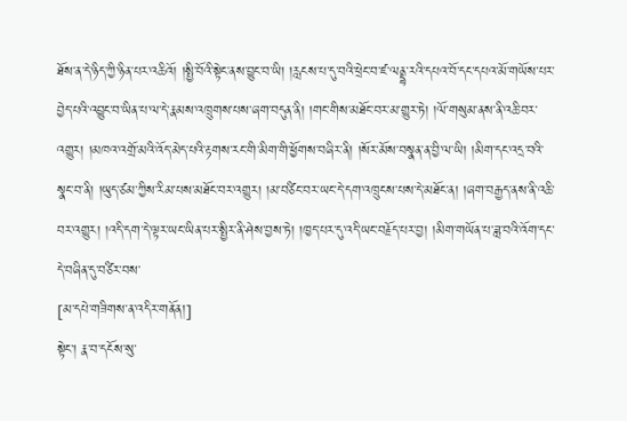ཐོས་ན་དེ་ཉིད་ཀྱི་ཉིན་པར་འཆིའོ། །སྤྱི་བོའི་སྟེང་ནས་བྱུང་བ་ཡི། །རླངས་པ་དུ་བའི་ཕྲེང་བ་ཛ་ལནྡྷ་རའི་དཔའ་བོ་དང་དཔའ་མོ་གཡོས་པར་བྱེད་པའི་འབྱུང་བ་ཡིན་པ་ལ་དེ་རྣམས་འཁྲུགས་པས་ཞག་བདུན་ནི། །གང་གིས་མཐོང་བར་མ་གྱུར་ཏེ། །ལོ་གསུམ་ནས་ནི་འཆི་བར་འགྱུར། །མཁའ་འགྲོ་མའི་འོད་མེད་པའི་རྟགས་རང་གི་མིག་གི་ཕྱོགས་བཞིར་ནི། །སོར་མོས་བསྣན་ན་བྱི་ལ་ཡི། །མིག་དང་འདྲ་བའི་སྣང་བ་ནི། །ཡུད་ཙམ་ཀྱིས་རིམ་པས་མཐོང་བར་འགྱུར། །མ་བཙིང་བར་ཡང་དེ་དག་འཁྲུངས་པས་དེ་མཐོང་ན། །ཞག་བརྒྱད་ནས་ནི་འཆི་བར་འགྱུར། །འདི་དག་དེ་ལྟར་ཡང་ཡིན་པར་སྤྱིར་ནི་ཤེས་བྱས་ཏེ། །ཁྱད་པར་དུ་འདི་ཡང་བརྗོད་པར་བྱ། །མིག་གཡོན་པ་ཟླ་བའི་འོག་དང་དེ་བཞིན་དུ་བཙིར་བས་
[མ་དཔེ་གཟིགས་ན་འདིར་གནོན།]
སྟེང་། རྣ་བ་དངོས་སུ་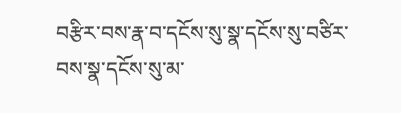བརྩིར་བས་རྣ་བ་དངོས་སུ་སྣ་དངོས་སུ་བཙིར་བས་སྣ་དངོས་སུ་མ་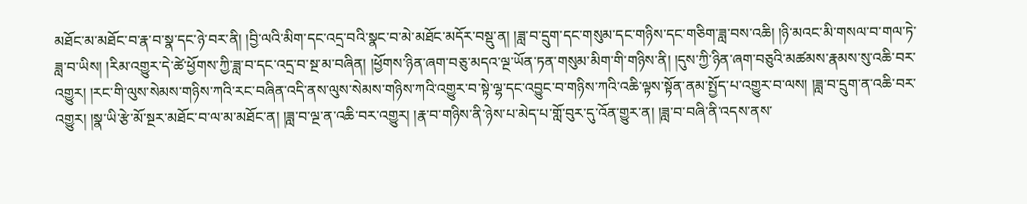མཐོང་མ་མཐོང་བ་རྣ་བ་སྣ་དང་ཉེ་བར་ནི། །བྱི་ལའི་མིག་དང་འདྲ་བའི་སྣང་བ་མེ་མཐོང་མདོར་བསྡུ་ན། །ཟླ་བ་དྲུག་དང་གསུམ་དང་གཉིས་དང་གཅིག་ཟླ་བས་འཆི། །ཉི་མའང་མི་གསལ་བ་གལ་ཏེ་ཟླ་བ་ཡིས། །རིམ་འགྱུར་དེ་ཚེ་ཕྱོགས་ཀྱི་ཟླ་བ་དང་འདྲ་བ་སྔ་མ་བཞིན། །ཕྱོགས་ཉིན་ཞག་བཅུ་མདའ་ལྔ་ཡོན་ཏན་གསུམ་མིག་གི་གཉིས་ནི། །དུས་ཀྱི་ཉིན་ཞག་བཅུའི་མཚམས་རྣམས་སུ་འཆི་བར་འགྱུར། །རང་གི་ལུས་སེམས་གཉིས་ཀའི་རང་བཞིན་འདི་ནས་ལུས་སེམས་གཉིས་ཀའི་འགྱུར་བ་སྟེ་ལྷ་དང་འབྱུང་བ་གཉིས་ཀའི་འཆི་ལྟས་སྟོན་ནམ་སྤྱོད་པ་འགྱུར་བ་ལས། །ཟླ་བ་དྲུག་ན་འཆི་བར་འགྱུར། །སྣ་ཡི་རྩེ་མོ་སྔར་མཐོང་བ་ལ་མ་མཐོང་ན། །ཟླ་བ་ལྔ་ན་འཆི་བར་འགྱུར། །རྣ་བ་གཉིས་ནི་ཉེས་པ་མེད་པ་གློ་བུར་དུ་འོན་གྱུར་ན། །ཟླ་བ་བཞི་ནི་འདས་ནས་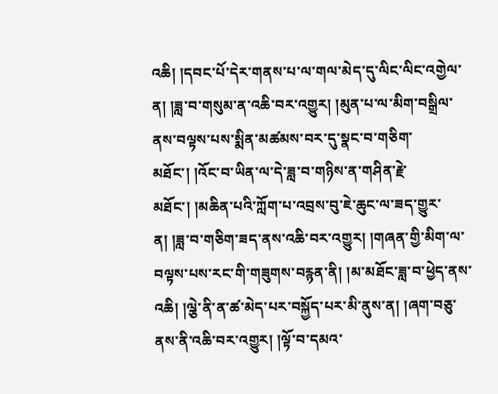འཆི། །དབང་པོ་དེར་གནས་པ་ལ་གལ་མེད་དུ་ལིང་ལིང་འགྱེལ་ན། །ཟླ་བ་གསུམ་ན་འཆི་བར་འགྱུར། །མུན་པ་ལ་མིག་བསྒྲིལ་ནས་བལྟས་པས་སྨིན་མཚམས་བར་དུ་སྣང་བ་གཅིག་མཐོང་། །འོང་བ་ཡིན་ལ་དེ་ཟླ་བ་གཉིས་ན་གཤིན་རྗེ་མཐོང་། །མཆིན་པའི་ཀློག་པ་འབྲས་བུ་ཇེ་ཆུང་ལ་ཟད་གྱུར་ན། །ཟླ་བ་གཅིག་ཟད་ནས་འཆི་བར་འགྱུར། །གཞན་གྱི་མིག་ལ་བལྟས་པས་རང་གི་གཟུགས་བརྙན་ནི། །མ་མཐོང་ཟླ་བ་ཕྱེད་ནས་འཆི། །ལྕེ་ནི་ན་ཚ་མེད་པར་བསྐྱོད་པར་མི་ནུས་ན། །ཞག་བཅུ་ནས་ནི་འཆི་བར་འགྱུར། །ལྟོ་བ་དམའ་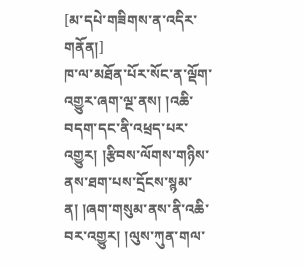[མ་དཔེ་གཟིགས་ན་འདིར་གནོན།]
ཁ་ལ་མཐོན་པོར་སོང་ན་ལྡོག་འགྱུར་ཞག་ལྔ་ནས། །འཆི་བདག་དང་ནི་འཕྲད་པར་འགྱུར། །རྩིབས་ལོགས་གཉིས་ནས་ཐག་པས་དྲོངས་སྙམ་ན། །ཞག་གསུམ་ནས་ནི་འཆི་བར་འགྱུར། །ལུས་ཀུན་གལ་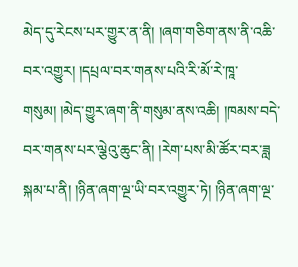མེད་དུ་རེངས་པར་གྱུར་ན་ནི། །ཞག་གཅིག་ནས་ནི་འཆི་བར་འགྱུར། །དཔྲལ་བར་གནས་པའི་རི་མོ་རེ་ཁཱ་གསུམ། །མེད་གྱུར་ཞག་ནི་གསུམ་ནས་འཆི། །ཁམས་བདེ་བར་གནས་པར་ལྕེའུ་ཆུང་ནི། །རེག་པས་མི་ཚོར་བར་ཟླ སྐམ་པ་ནི། །ཉིན་ཞག་ལྔ་ཡི་བར་འགྱུར་ཏེ། །ཉིན་ཞག་ལྔ་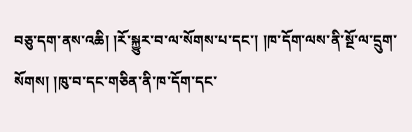བཅུ་དག་ནས་འཆི། །རོ་སྐྱུར་བ་ལ་སོགས་པ་དང་། །ཁ་དོག་ལས་ནི་སྔོ་ལ་དྲུག་སོགས། །ཁུ་བ་དང་གཅིན་ནི་ཁ་དོག་དང་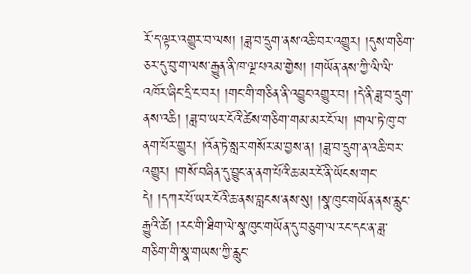རོ་ད་ལྟར་འགྱུར་བ་ལས། །ཟླ་བ་དྲུག་ནས་འཆི་བར་འགྱུར། །དུས་གཅིག་ཅར་དུ་བུ་ག་ལས་རྒྱུན་ནི་ཁ་ལྔ་པའམ་གྱེས། །གཡོན་ནས་ཀྱི་ལི་ལི་འཁོར་ཞིང་དྲི་ང་བར། །གང་གི་གཅིན་ནི་འབྱུང་འགྱུར་བ། །དེ་ནི་ཟླ་བ་དྲུག་ནས་འཆི། །ཟླ་བ་ཡར་ངོའི་ཚེས་གཅིག་གམ་མར་ངོ་ལ། །གལ་ཏེ་ཁུ་བ་ནག་པོར་གྱུར། །འོན་ཏེ་སླར་གསོར་མ་བྱས་ན། །ཟླ་བ་དྲུག་ན་འཆི་བར་འགྱུར། །གསོ་བཞིན་དུ་བྱུང་ན་ནག་པོའི་ཆ་མར་ངོ་ནི་ཡོངས་གང་དེ། །དཀར་པོ་ཡར་ངོའི་ཆ་ནས་བླངས་ནས་སུ། །སྣ་ཁུང་གཡོན་ནས་རླུང་རྒྱུའི་ཚེ། །རང་གི་ཐིག་ལེ་སྣ་ཁུང་གཡོན་དུ་བཅུག་ལ་རང་དང་ན་ཟླ་གཅིག་གི་སྣ་གཡས་ཀྱི་རླུང་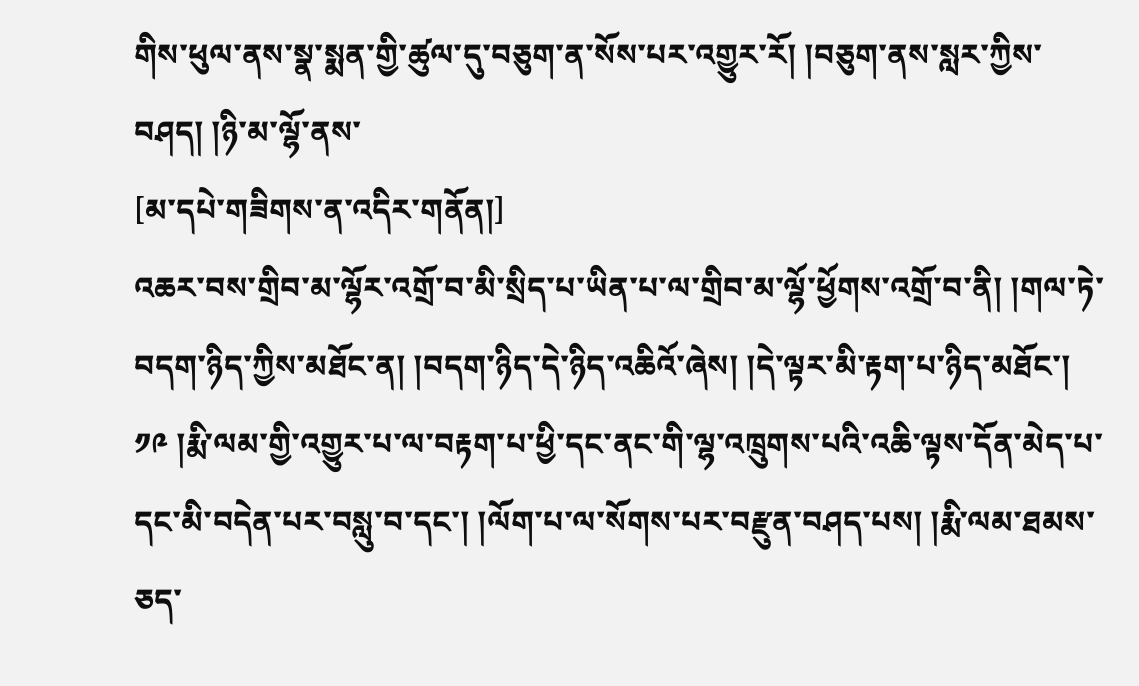གིས་ཕུལ་ནས་སྣ་སྨན་གྱི་ཚུལ་དུ་བཅུག་ན་སོས་པར་འགྱུར་རོ། །བཅུག་ནས་སླར་ཀྱིས་བཤད། །ཉི་མ་ལྷོ་ནས་
[མ་དཔེ་གཟིགས་ན་འདིར་གནོན།]
འཆར་བས་གྲིབ་མ་ལྷོར་འགྲོ་བ་མི་སྲིད་པ་ཡིན་པ་ལ་གྲིབ་མ་ལྷོ་ཕྱོགས་འགྲོ་བ་ནི། །གལ་ཏེ་བདག་ཉིད་ཀྱིས་མཐོང་ན། །བདག་ཉིད་དེ་ཉིད་འཆིའོ་ཞེས། །དེ་ལྟར་མི་རྟག་པ་ཉིད་མཐོང་། ༡༩ །རྨི་ལམ་གྱི་འགྱུར་པ་ལ་བརྟག་པ་ཕྱི་དང་ནང་གི་ལྷ་འཁྲུགས་པའི་འཆི་ལྟས་དོན་མེད་པ་དང་མི་བདེན་པར་བསླུ་བ་དང་། །ལོག་པ་ལ་སོགས་པར་བརྫུན་བཤད་པས། །རྨི་ལམ་ཐམས་ཅད་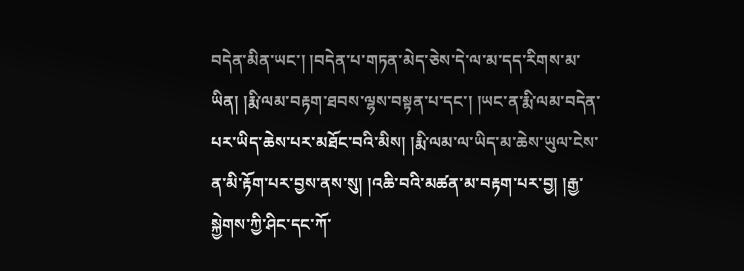བདེན་མིན་ཡང་། །བདེན་པ་གཏན་མེད་ཅེས་དེ་ལ་མ་དད་རིགས་མ་ཡིན། །རྨི་ལམ་བརྟག་ཐབས་ལྷས་བསྟན་པ་དང་། །ཡང་ན་རྨི་ལམ་བདེན་པར་ཡིད་ཆེས་པར་མཐོང་བའི་མིས། །རྨི་ལམ་ལ་ཡིད་མ་ཆེས་ཡུལ་ངེས་ན་མི་རྟོག་པར་བྱས་ནས་སུ། །འཆི་བའི་མཚན་མ་བརྟག་པར་བྱ། །རྒྱ་སྐྱེགས་ཀྱི་ཤིང་དང་ཀོ་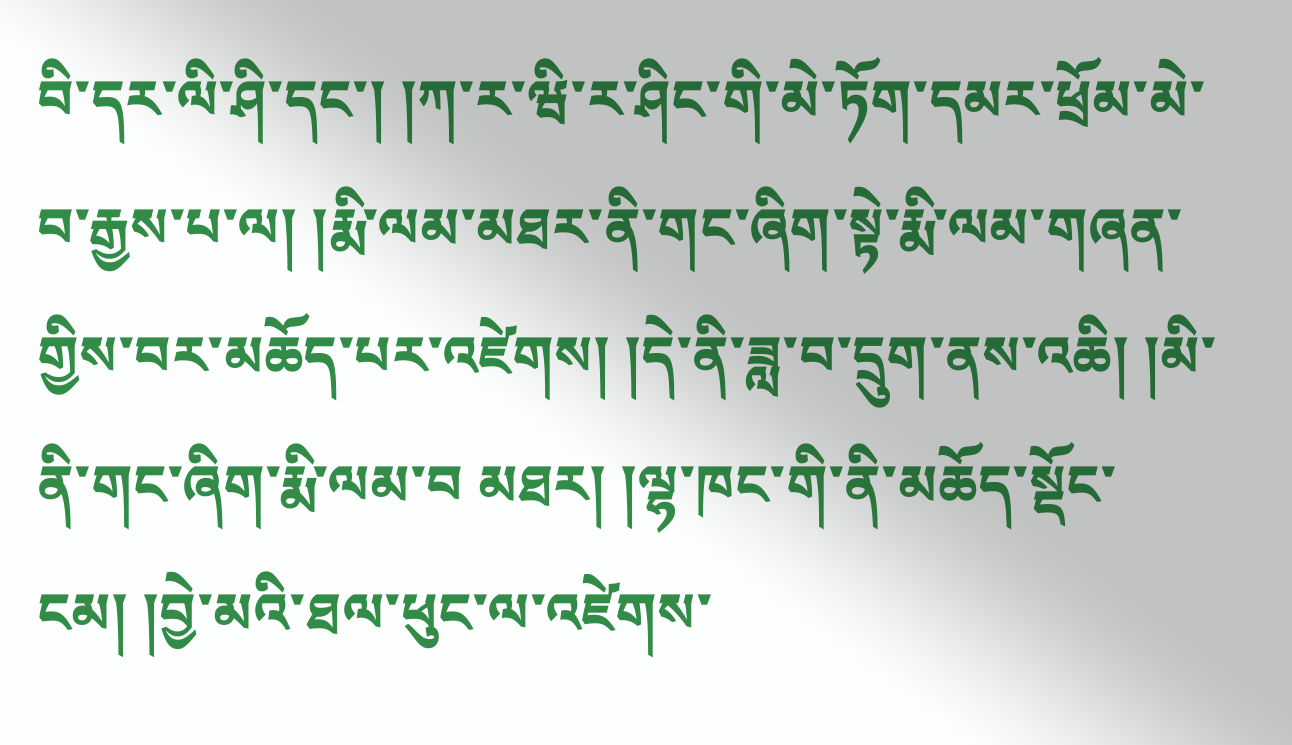བི་དར་ལི་ཤི་དང་། །ཀ་ར་ཝི་ར་ཤིང་གི་མེ་ཏོག་དམར་ཕྲོམ་མེ་བ་རྒྱས་པ་ལ། །རྨི་ལམ་མཐར་ནི་གང་ཞིག་སྟེ་རྨི་ལམ་གཞན་གྱིས་བར་མཆོད་པར་འཛེགས། །དེ་ནི་ཟླ་བ་དྲུག་ནས་འཆི། །མི་ནི་གང་ཞིག་རྨི་ལམ་བ མཐར། །ལྷ་ཁང་གི་ནི་མཆོད་སྡོང་ངམ། །བྱེ་མའི་ཐལ་ཕུང་ལ་འཛེགས་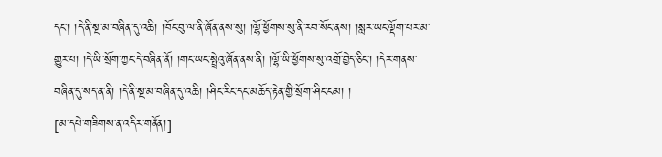དང་། །དེ་ནི་སྔ་མ་བཞིན་དུ་འཆི། །བོང་བུ་ལ་ནི་ཞོན་ནས་སུ། །ལྷོ་ཕྱོགས་སུ་ནི་རབ་སོང་ནས། །སླར་ཡང་ལྡོག་པར་མ་གྱུར་པ། །དེ་ཡི་སྲོག་ཀྱང་དེ་བཞིན་ནོ། །གང་ཡང་སྤྲེའུ་ཞོན་ནས་ནི། །ལྷོ་ཡི་ཕྱོགས་སུ་འགྲོ་བྱེད་ཅིང་། །དེར་གནས་བཞིན་དུ་སད་ན་ནི། །དེ་ནི་སྔ་མ་བཞིན་དུ་འཆི། །ཤིང་རིང་དང་མཆོད་རྟེན་གྱི་སྲོག་ཤིང་ངམ། །
[མ་དཔེ་གཟིགས་ན་འདིར་གནོན།]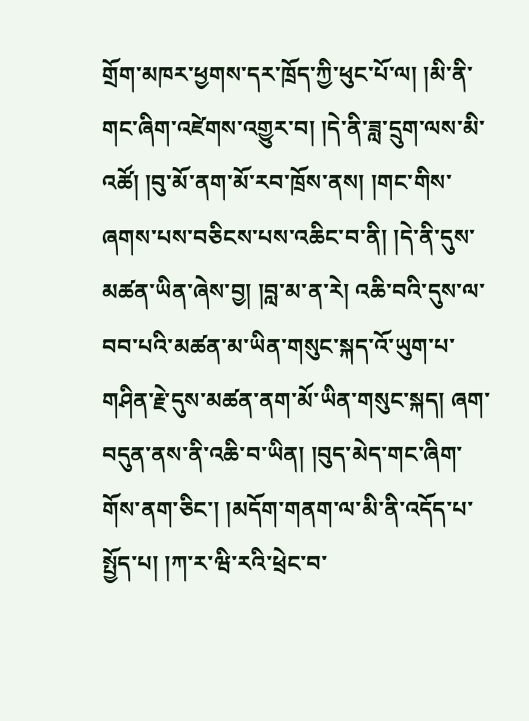གྲོག་མཁར་ཕྱགས་དར་ཁྲོད་ཀྱི་ཕུང་པོ་ལ། །མི་ནི་གང་ཞིག་འཛེགས་འགྱུར་བ། །དེ་ནི་ཟླ་དྲུག་ལས་མི་འཚོ། །བུ་མོ་ནག་མོ་རབ་ཁྲོས་ནས། །གང་གིས་ཞགས་པས་བཅིངས་པས་འཆིང་བ་ནི། །དེ་ནི་དུས་མཚན་ཡིན་ཞེས་བྱ། །བླ་མ་ན་རེ། འཆི་བའི་དུས་ལ་བབ་པའི་མཚན་མ་ཡིན་གསུང་སྐད་འོ་ཡུག་པ་གཤིན་རྗེ་དུས་མཚན་ནག་མོ་ཡིན་གསུང་སྐད། ཞག་བདུན་ནས་ནི་འཆི་བ་ཡིན། །བུད་མེད་གང་ཞིག་གོས་ནག་ཅིང་། །མདོག་གནག་ལ་མི་ནི་འདོད་པ་སྤྱོད་པ། །ཀ་ར་ཝི་རའི་ཕྲེང་བ་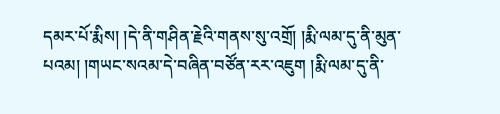དམར་པོ་རྨིས། །དེ་ནི་གཤིན་རྗེའི་གནས་སུ་འགྲོ། །རྨི་ལམ་དུ་ནི་མུན་པའམ། །གཡང་སའམ་དེ་བཞིན་བཙོན་རར་འཇུག །རྨི་ལམ་དུ་ནི་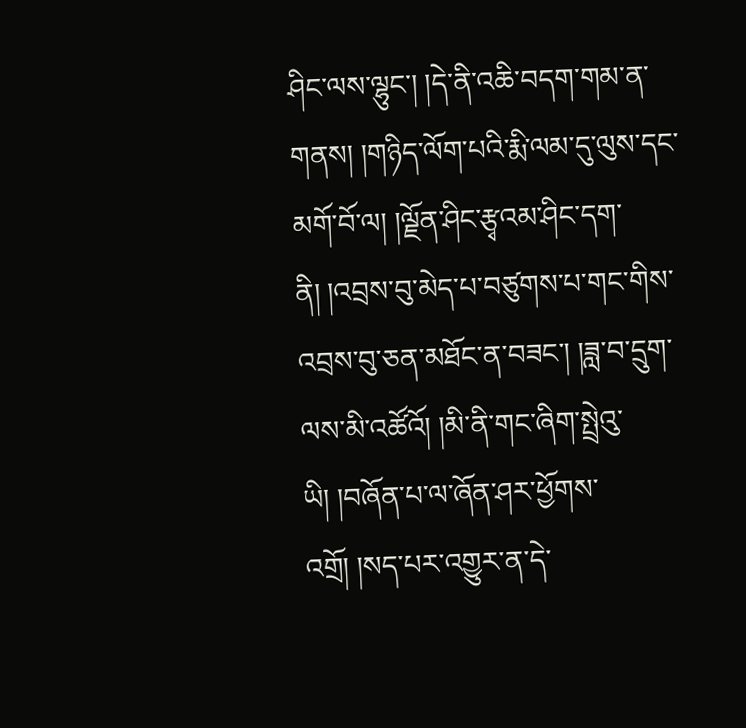ཤིང་ལས་ལྷུང་། །དེ་ནི་འཆི་བདག་གམ་ན་གནས། །གཉིད་ལོག་པའི་རྨི་ལམ་དུ་ལུས་དང་མགོ་བོ་ལ། །ལྗོན་ཤིང་རྩྭའམ་ཤིང་དག་ནི། །འབྲས་བུ་མེད་པ་བཙུགས་པ་གང་གིས་འབྲས་བུ་ཅན་མཐོང་ན་བཟང་། །ཟླ་བ་དྲུག་ལས་མི་འཚོའོ། །མི་ནི་གང་ཞིག་སྤྲེའུ་ཡི། །བཞོན་པ་ལ་ཞོན་ཤར་ཕྱོགས་འགྲོ། །སད་པར་འགྱུར་ན་དེ་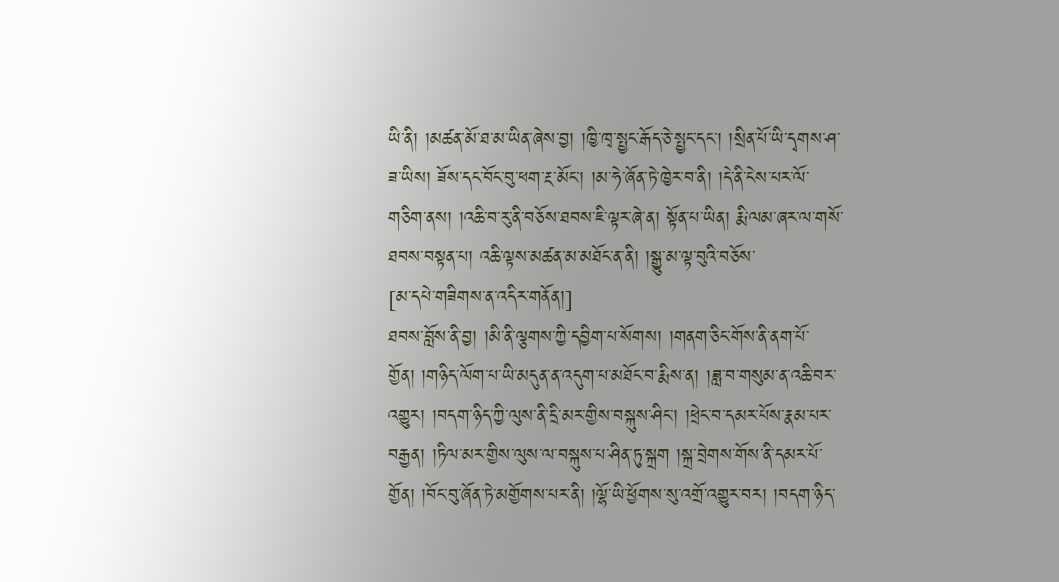ཡི་ནི། །མཚན་མོ་ཐ་མ་ཡིན་ཞེས་བྱ། །ཁྱི་ཁྭ་སྤྱང་རྒོད་ཅེ་སྤྱང་དང་། །སྲིན་པོ་ཡི་དྭགས་ཤ་ཟ་ཡིས། ཟོས་དང་བོང་བུ་ཕག་རྔ་མོང་། །མ་ཧེ་ཞོན་ཏེ་ཁྱེར་བ་ནི། །དེ་ནི་ངེས་པར་ལོ་གཅིག་ནས། །འཆི་བ་རུ་ནི་བཅོས་ཐབས་ཇི་ལྟར་ཞེ་ན། སྟོན་པ་ཡིན། རྨི་ལམ་ཞར་ལ་གསོ་ཐབས་བསྟན་པ། འཆི་ལྟས་མཚན་མ་མཐོང་ན་ནི། །སྒྱུ་མ་ལྟ་བུའི་བཅོས་
[མ་དཔེ་གཟིགས་ན་འདིར་གནོན།]
ཐབས་བློས་ནི་བྱ། །མི་ནི་ལྕགས་ཀྱི་དབྱིག་པ་སོགས། །གནག་ཅིང་གོས་ནི་ནག་པོ་གྱོན། །གཉིད་ལོག་པ་ཡི་མདུན་ན་འདུག་པ་མཐོང་བ་རྨིས་ན། །ཟླ་བ་གསུམ་ན་འཆི་བར་འགྱུར། །བདག་ཉིད་ཀྱི་ལུས་ནི་དྲི་མར་གྱིས་བསྐུས་ཤིང་། །ཕྲེང་བ་དམར་པོས་རྣམ་པར་བརྒྱན། །ཏིལ་མར་གྱིས་ལུས་ལ་བསྐུས་པ་ཤིན་ཏུ་སྐྲག །སྐྲ་བྲེགས་གོས་ནི་དམར་པོ་གྱོན། །བོང་བུ་ཞོན་ཏེ་མགྱོགས་པར་ནི། །ལྷོ་ཡི་ཕྱོགས་སུ་འགྲོ་འགྱུར་བར། །བདག་ཉིད་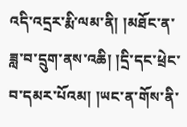འདི་འདྲར་རྨི་ལམ་ནི། །མཐོང་ན་ཟླ་བ་དྲུག་ནས་འཆི། །དྲི་དང་ཕྲེང་བ་དམར་པོའམ། །ཡང་ན་གོས་ནི་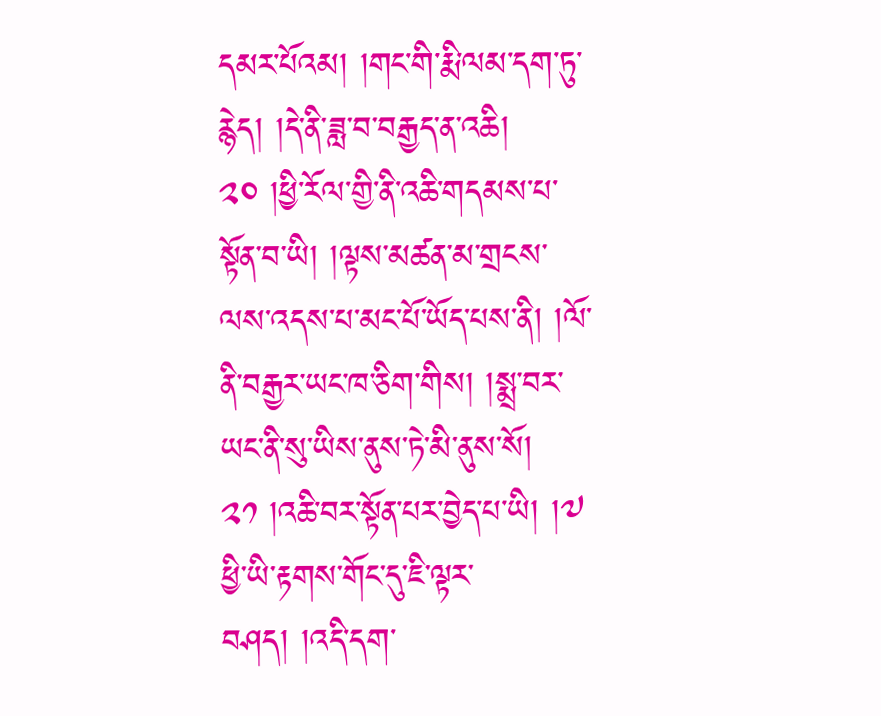དམར་པོའམ། །གང་གི་རྨི་ལམ་དག་ཏུ་རྙེད། །དེ་ནི་ཟླ་བ་བརྒྱད་ན་འཆི། ༢༠ །ཕྱི་རོལ་གྱི་ནི་འཆི་གདམས་པ་སྟོན་བ་ཡི། །ལྟས་མཚན་མ་གྲངས་ལས་འདས་པ་མང་པོ་ཡོད་པས་ནི། །ལོ་ནི་བརྒྱར་ཡང་ཁ་ཅིག་གིས། །སྨྲ་བར་ཡང་ནི་སུ་ཡིས་ནུས་ཏེ་མི་ནུས་སོ། ༢༡ །འཆི་བར་སྟོན་པར་བྱེད་པ་ཡི། །༧ ཕྱི་ཡི་རྟགས་གོང་དུ་ཇི་ལྟར་བཤད། །འདི་དག་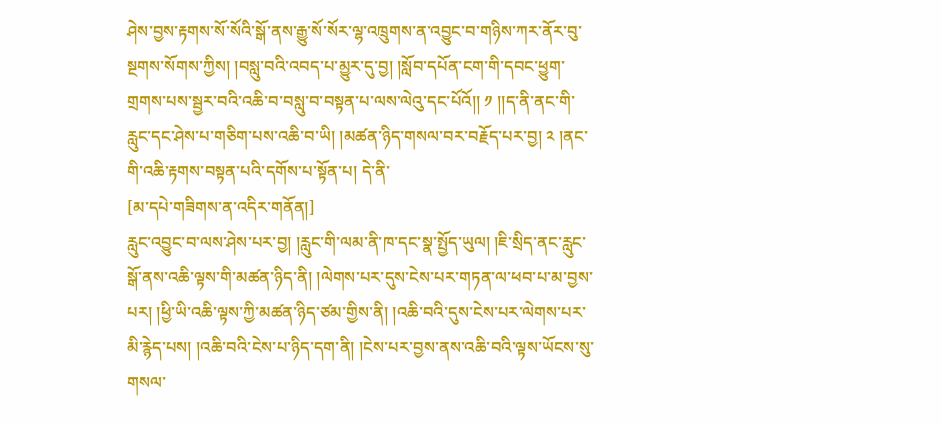ཤེས་བྱས་རྟགས་སོ་སོའི་སྒོ་ནས་རྒྱུ་སོ་སོར་ལྷ་འཁྲུགས་ན་འབྱུང་བ་གཉིས་ཀར་ནོར་བུ་སྔགས་སོགས་ཀྱིས། །བསླུ་བའི་འབད་པ་མྱུར་དུ་བྱ། །སློབ་དཔོན་ངག་གི་དབང་ཕྱུག་གྲགས་པས་སྦྱར་བའི་འཆི་བ་བསླུ་བ་བསྟན་པ་ལས་ལེའུ་དང་པོའོ།། ༡ །།ད་ནི་ནང་གི་རླུང་དང་ཤེས་པ་གཅིག་པས་འཆི་བ་ཡི། །མཚན་ཉིད་གསལ་བར་བརྗོད་པར་བྱ། ༢ །ནང་གི་འཆི་རྟགས་བསྟན་པའི་དགོས་པ་སྟོན་པ། དེ་ནི་
[མ་དཔེ་གཟིགས་ན་འདིར་གནོན།]
རླུང་འབྱུང་བ་ལས་ཤེས་པར་བྱ། །རླུང་གི་ལམ་ནི་ཁ་དང་སྣ་སྤྱོད་ཡུལ། །ཇི་སྲིད་ནང་རླུང་སྒོ་ནས་འཆི་ལྟས་གི་མཚན་ཉིད་ནི། །ལེགས་པར་དུས་ངེས་པར་གཏན་ལ་ཕབ་པ་མ་བྱས་པར། །ཕྱི་ཡི་འཆི་ལྟས་ཀྱི་མཚན་ཉིད་ཙམ་གྱིས་ནི། །འཆི་བའི་དུས་ངེས་པར་ལེགས་པར་མི་རྙེད་པས། །འཆི་བའི་ངེས་པ་ཉིད་དག་ནི། །ངེས་པར་བྱས་ནས་འཆི་བའི་ལྟས་ཡོངས་སུ་གསལ་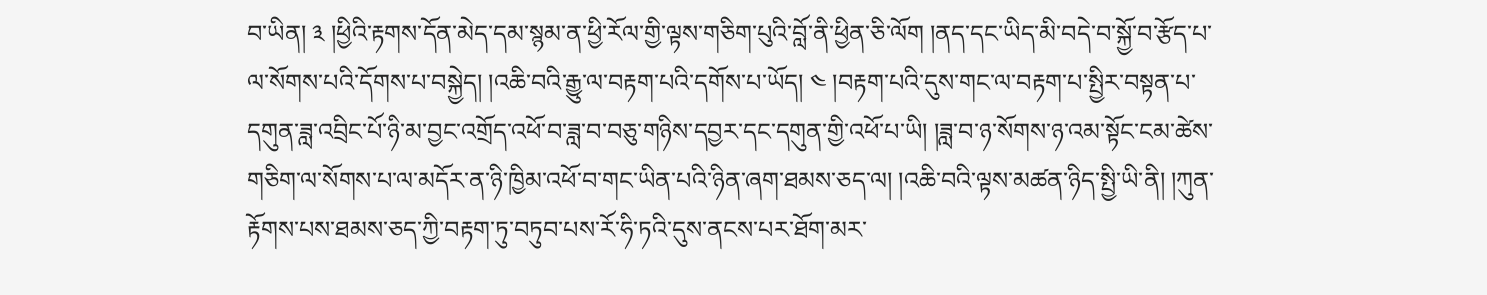བ་ཡིན། ༣ །ཕྱིའི་རྟགས་དོན་མེད་དམ་སྙམ་ན་ཕྱི་རོལ་གྱི་ལྟས་གཅིག་པུའི་བློ་ནི་ཕྱིན་ཅི་ལོག །ནད་དང་ཡིད་མི་བདེ་བ་སྐྱོ་བ་རྩོད་པ་ལ་སོགས་པའི་དོགས་པ་བསྐྱེད། །འཆི་བའི་རྒྱུ་ལ་བརྟག་པའི་དགོས་པ་ཡོད། ༤ །བརྟག་པའི་དུས་གང་ལ་བརྟག་པ་སྤྱིར་བསྟན་པ་དགུན་ཟླ་འབྲིང་པོ་ཉི་མ་བྱང་འགྲོད་འཕོ་བ་ཟླ་བ་བཅུ་གཉིས་དབྱར་དང་དགུན་གྱི་འཕོ་པ་ཡི། །ཟླ་བ་ཉ་སོགས་ཉ་འམ་སྟོང་ངམ་ཚེས་གཅིག་ལ་སོགས་པ་ལ་མདོར་ན་ཉི་ཁྱིམ་འཕོ་བ་གང་ཡིན་པའི་ཉིན་ཞག་ཐམས་ཅད་ལ། །འཆི་བའི་ལྟས་མཚན་ཉིད་སྤྱི་ཡི་ནི། །ཀུན་རྟོགས་པས་ཐམས་ཅད་ཀྱི་བརྟག་ཏུ་བཏུབ་པས་རོ་ཧི་ཏའི་དུས་ནངས་པར་ཐོག་མར་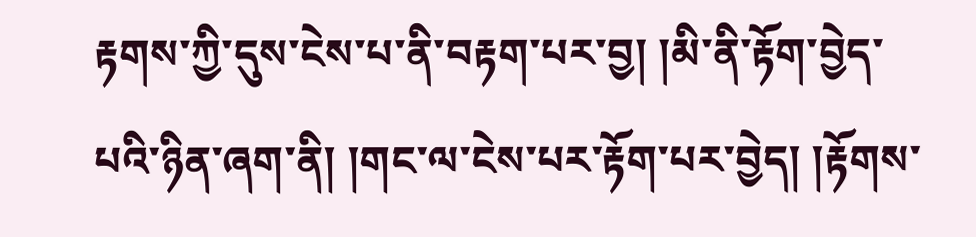རྟགས་ཀྱི་དུས་ངེས་པ་ནི་བརྟག་པར་བྱ། །མི་ནི་རྟོག་བྱེད་པའི་ཉིན་ཞག་ནི། །གང་ལ་ངེས་པར་རྟོག་པར་བྱེད། །རྟོགས་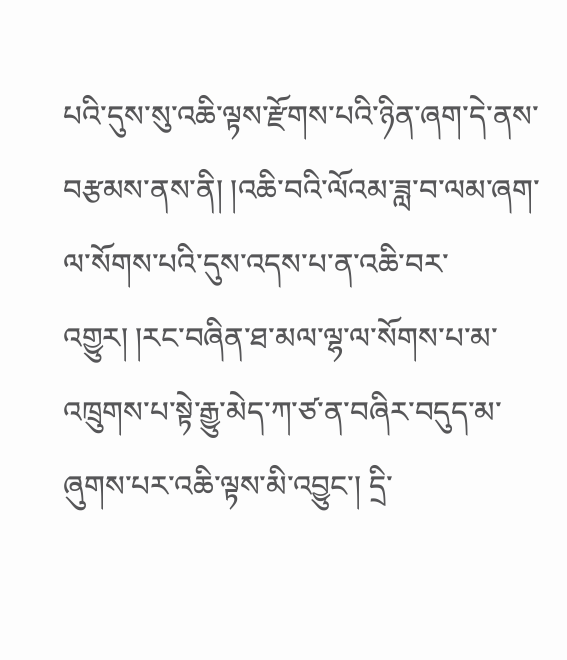པའི་དུས་སུ་འཆི་ལྟས་རྫོགས་པའི་ཉིན་ཞག་དེ་ནས་བརྩམས་ནས་ནི། །འཆི་བའི་ལོའམ་ཟླ་བ་ལམ་ཞག་ལ་སོགས་པའི་དུས་འདས་པ་ན་འཆི་བར་འགྱུར། །རང་བཞིན་ཐ་མལ་ལྷ་ལ་སོགས་པ་མ་འཁྲུགས་པ་སྟེ་རྒྱུ་མེད་ཀ་ཙ་ན་བཞིར་བདུད་མ་ཞུགས་པར་འཆི་ལྟས་མི་འབྱུང་། དྲི་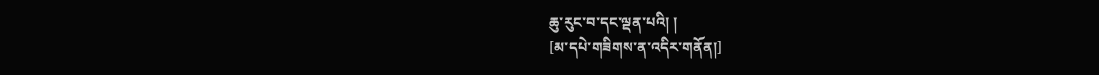ཆུ་རུང་བ་དང་ལྡན་པའི། །
[མ་དཔེ་གཟིགས་ན་འདིར་གནོན།]